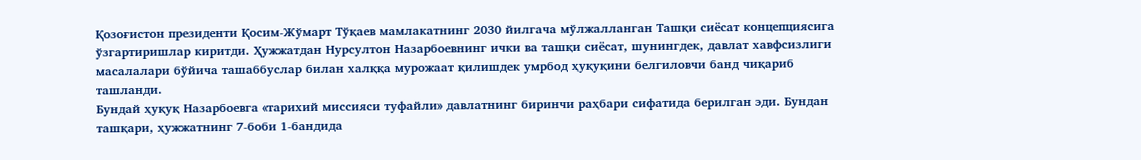Қозоғистон президенти Қосим-Жўмарт Тўқаев мамлакатнинг 2030 йилгача мўлжалланган Ташқи сиёсат концепциясига ўзгартиришлар киритди. Ҳужжатдан Нурсултон Назарбоевнинг ички ва ташқи сиёсат, шунингдек, давлат хавфсизлиги масалалари бўйича ташаббуслар билан халққа мурожаат қилишдек умрбод ҳуқуқини белгиловчи банд чиқариб ташланди.
Бундай ҳуқуқ Назарбоевга «тарихий миссияси туфайли» давлатнинг биринчи раҳбари сифатида берилган эди. Бундан ташқари, ҳужжатнинг 7-боби 1-бандида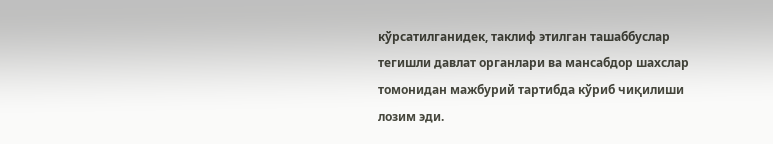кўрсатилганидек, таклиф этилган ташаббуслар тегишли давлат органлари ва мансабдор шахслар томонидан мажбурий тартибда кўриб чиқилиши лозим эди.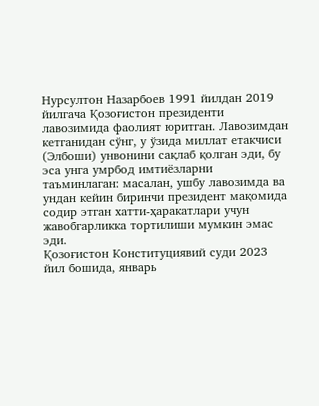Нурсултон Назарбоев 1991 йилдан 2019 йилгача Қозоғистон президенти лавозимида фаолият юритган. Лавозимдан кетганидан сўнг, у ўзида миллат етакчиси (Элбоши) унвонини сақлаб қолган эди, бу эса унга умрбод имтиёзларни таъминлаган: масалан, ушбу лавозимда ва ундан кейин биринчи президент мақомида содир этган хатти-ҳаракатлари учун жавобгарликка тортилиши мумкин эмас эди.
Қозоғистон Конституциявий суди 2023 йил бошида, январь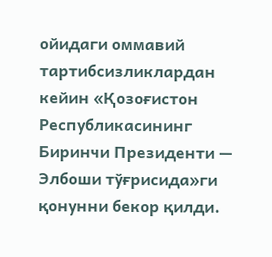ойидаги оммавий тартибсизликлардан кейин «Қозоғистон Республикасининг Биринчи Президенти — Элбоши тўғрисида»ги қонунни бекор қилди.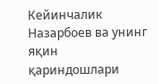Кейинчалик Назарбоев ва унинг яқин қариндошлари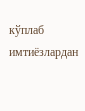кўплаб имтиёзлардан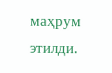маҳрум этилди.